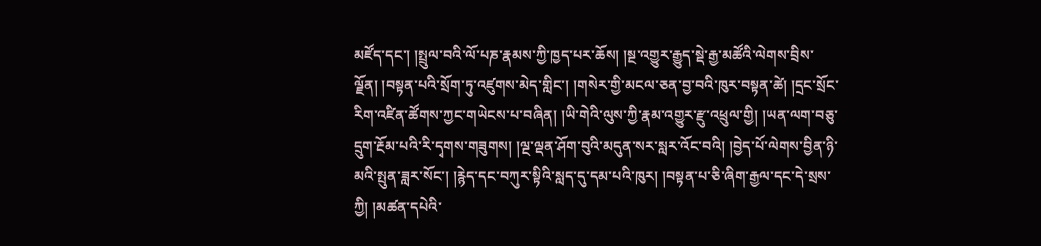མཛོད་དང་། །སྤྲུལ་བའི་ལོ་པཎ་རྣམས་ཀྱི་ཁྱད་པར་ཆོས། །སྔ་འགྱུར་རྒྱུད་སྡེ་རྒྱ་མཚོའི་ལེགས་བྲིས་ལྗོན། །བསྟན་པའི་སྲོག་ཏུ་འཛུགས་མེད་གླིང་། །གསེར་གྱི་མངལ་ཅན་བྱ་བའི་ཁུར་བསྟན་ཚེ། །དྲང་སྲོང་རིག་འཛིན་ཚོགས་ཀྱང་གཡེངས་པ་བཞིན། །ཡི་གེའི་ལུས་ཀྱི་རྣམ་འགྱུར་རྫུ་འཕྲུལ་གྱི། །ཡན་ལག་བཅུ་དྲུག་རྔོམ་པའི་རི་དྭགས་གཟུགས། །ལྔ་ལྡན་ཤོག་བུའི་མདུན་སར་སླར་འོང་བའི། །བྱེད་པོ་ལེགས་བྱིན་ཉི་མའི་སྤུན་ཟླར་སོང་། །རྙེད་དང་བཀུར་སྟིའི་སླད་དུ་དམ་པའི་ཁུར། །བསྟན་པ་ཅི་ཞིག་རྒྱལ་དང་དེ་སྲས་ཀྱི། །མཚན་དཔེའི་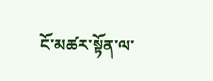ངོ་མཚར་སྟོན་ལ་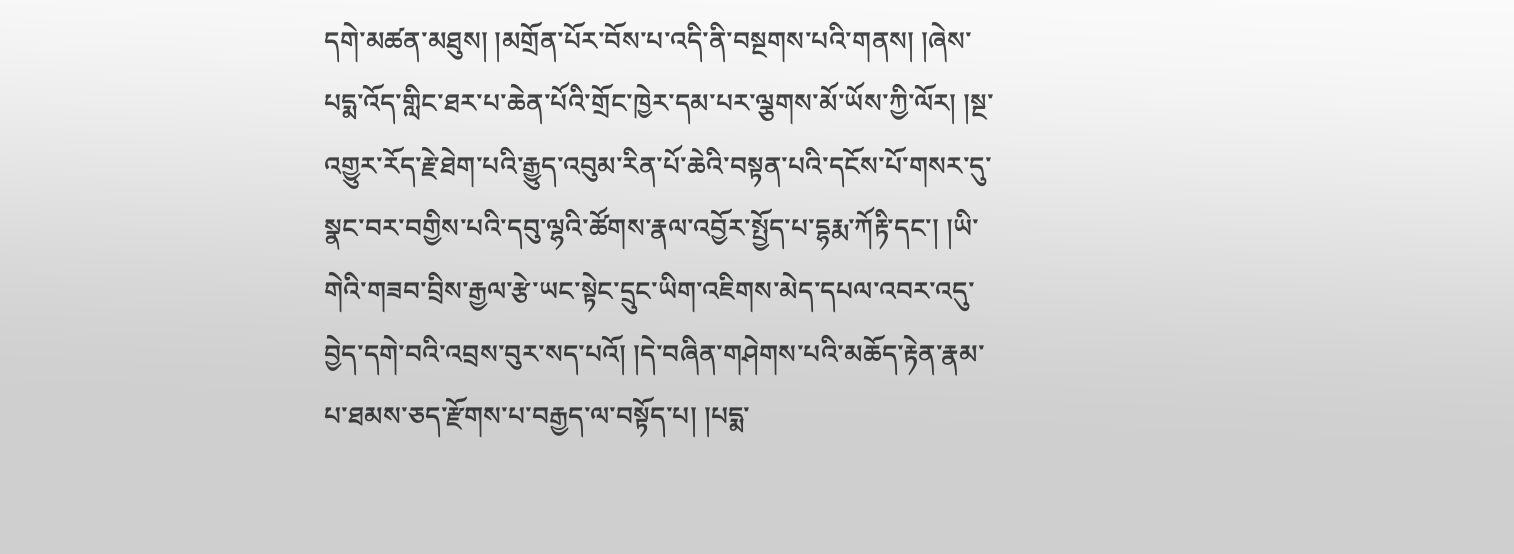དགེ་མཚན་མཐུས། །མགྲོན་པོར་བོས་པ་འདི་ནི་བསྔགས་པའི་གནས། །ཞེས་པདྨ་འོད་གླིང་ཐར་པ་ཆེན་པོའི་གྲོང་ཁྱེར་དམ་པར་ལྕགས་མོ་ཡོས་ཀྱི་ལོར། །སྔ་འགྱུར་རོད་རྗེ་ཐེག་པའི་རྒྱུད་འབུམ་རིན་པོ་ཆེའི་བསྟན་པའི་དངོས་པོ་གསར་དུ་སྣང་བར་བགྱིས་པའི་དབུ་ལྷའི་ཚོགས་རྣལ་འབྱོར་སྤྱོད་པ་དྷརྨ་ཀོརྟི་དང་། །ཡི་གེའི་གཟབ་བྲིས་རྒྱལ་རྩེ་ཡང་སྟེང་དྲུང་ཡིག་འཇིགས་མེད་དཔལ་འབར་འདུ་བྱེད་དགེ་བའི་འབྲས་བུར་སད་པའོ། །དེ་བཞིན་གཤེགས་པའི་མཆོད་རྟེན་རྣམ་པ་ཐམས་ཅད་རྫོགས་པ་བརྒྱད་ལ་བསྟོད་པ། །པདྨ་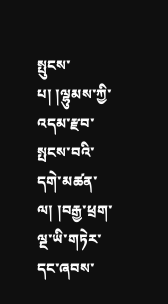སྤུངས་པ། །ལྷུམས་ཀྱི་འདམ་རྫབ་སྤངས་བའི་དགེ་མཚན་ལ། །བརྒྱ་ཕྲག་ལྔ་ཡི་གཏེར་དང་ཞབས་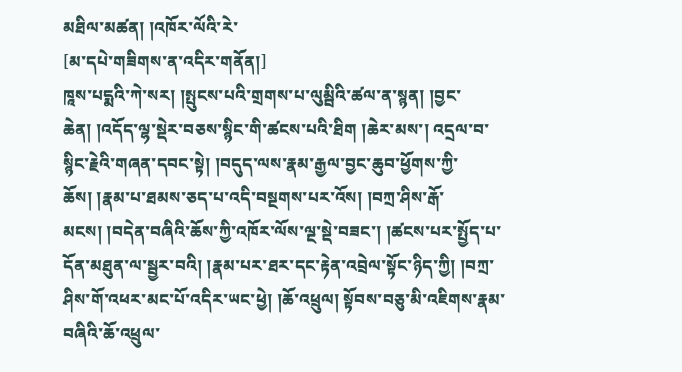མཐིལ་མཚན། །འཁོར་ལོའི་རེ་
[མ་དཔེ་གཟིགས་ན་འདིར་གནོན།]
ཁཱས་པདྨའི་ཀེ་སར། །སྤུངས་པའི་གྲགས་པ་ལུམྦིའི་ཚལ་ན་སྙན། །བྱང་ཆེན། །འདོད་ལྷ་སྡེར་བཅས་སྙིང་གི་ཚངས་པའི་ཐིག །ཆེར་མས་། འདྲལ་བ་སྙིང་རྗེའི་གཞན་དབང་སྟེ། །བདུད་ལས་རྣམ་རྒྱལ་བྱང་ཆུབ་ཕྱོགས་ཀྱི་ཆོས། །རྣམ་པ་ཐམས་ཅད་པ་འདི་བསྔགས་པར་འོས། །བཀྲ་ཤིས་རྒོ་མངས། །བདེན་བཞིའི་ཆོས་ཀྱི་འཁོར་ལོས་ལྔ་སྡེ་བཟང་། །ཚངས་པར་སྤྱོད་པ་དོན་མཐུན་ལ་སྦྱར་བའི། །རྣམ་པར་ཐར་དང་རྟེན་འབྲེལ་སྟོང་ཉིད་ཀྱི། །བཀྲ་ཤིས་གོ་འཕར་མང་པོ་འདིར་ཡང་ཕྱེ། །ཆོ་འཕྲུལ། སྟོབས་བཅུ་མི་འཇིགས་རྣམ་བཞིའི་ཆོ་འཕྲུལ་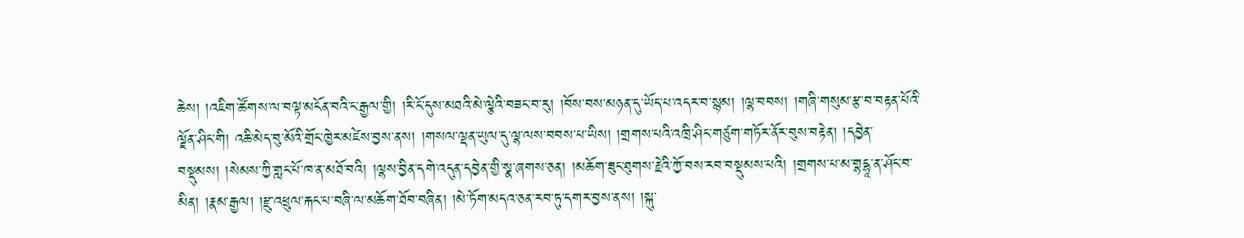ཆེས། །འཇིག་ཚོགས་ལ་བལྟ་མངོན་བའི་ང་རྒྱལ་གྱི། །རི་ངོ་དུས་མཐའི་མེ་ལྕེའི་བཟང་བ་རུ། །བོས་བས་མཉན་དུ་ཡོད་པ་འདར་བ་སྙམ། །ལྷ་བབས། །གཞི་གསུམ་རྩ་བ་བརྟན་པོའི་ལྗོན་ཤིང་གི། འཆི་མེད་བུ་མོའི་གྲོང་ཁྱེར་མཛེས་བྱས་ནས། །གསལ་ལྡན་ཡུལ་དུ་ལྷ་ལས་བབས་པ་ཡིས། །གྲགས་པའི་འཁྲི་ཤིང་གཙུག་གཏོར་ནོར་བུས་བརྟེན། །དབྱེན་བསྡུམས། །སེམས་ཀྱི་གླང་པོ་ཁ་ན་མཐོ་བའི། །ལྷས་བྱིན་དགེ་འདུན་དབྱེན་གྱི་སྣ་ཞགས་ཅན། །མཆོག་ཟུང་ཐུགས་རྗེའི་ཀྱོ་བས་རབ་བསྡུམས་པའི། །གྲགས་པ་མ་གྷདྷཱ་ན་ཤོང་བ་མིན། །རྣམ་རྒྱལ། །རྫུ་འཕྲུལ་རྐང་པ་བཞི་ལ་མཆོག་ཐོབ་བཞིན། །མེ་ཏོག་མདའ་ཅན་རབ་ཏུ་དགར་བྱས་ནས། །སྐུ་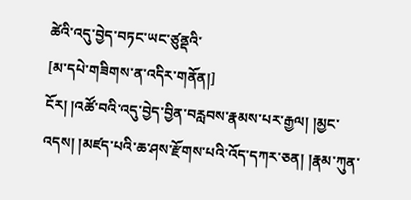ཚེའི་འདུ་བྱེད་བཏང་ཡང་ཙུནྡའི་
[མ་དཔེ་གཟིགས་ན་འདིར་གནོན།]
ངོར། །འཚོ་བའི་འདུ་བྱེད་བྱིན་བརླབས་རྣམས་པར་རྒྱལ། །མྱང་འདས། །མཛད་པའི་ཆ་ཤས་རྫོགས་པའི་འོད་དཀར་ཅན། །རྣམ་ཀུན་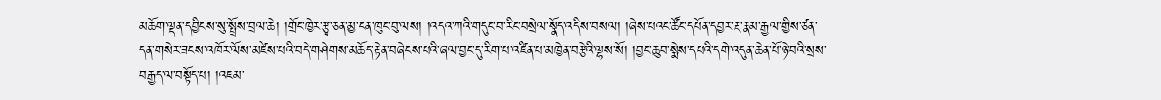མཆོག་ལྡན་དབྱིངས་སུ་སྤྲོས་བྲལ་ཆེ། །གྲོང་ཁྱེར་རྩྭ་ཅན་མྱ་ངན་ཁུང་བུ་ལས། །འདའ་ཀའི་གདུང་བ་རིང་བསྲེལ་སྣོད་འདིས་བསལ། །ཞེས་པའང་ཚོང་དཔོན་དབྱར་རྔ་རྣམ་རྒྱལ་གྱིས་ཙན་དན་གསེར་ཟངས་འཁོར་ལོས་མཛེས་པའི་བདེ་གཤེགས་མཆོད་རྟེན་བཞེངས་པའི་ཞལ་བྱང་དུ་རིག་པ་འཛིན་པ་མཁྱེན་བརྩེའི་ལྷས་སོ། །བྱང་ཆུབ་སྨེས་དཔའི་དགེ་འདུན་ཆེན་པོ་ཉེ་བའི་སྲས་བརྒྱད་ལ་བསྟོད་པ། །འཇམ་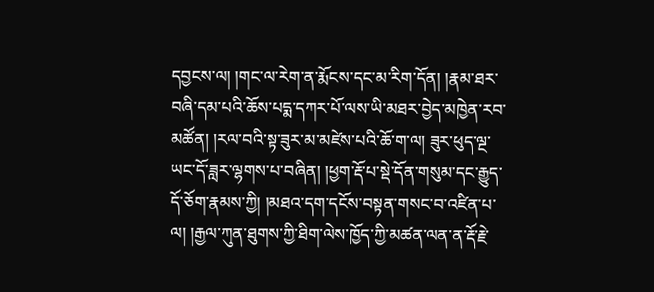དབྱངས་ལ། །གང་ལ་རེག་ན་རྨོངས་དང་མ་རིག་དོན། །རྣམ་ཐར་བཞི་དམ་པའི་ཆོས་པདྨ་དཀར་པོ་ལས་ཡི་མཐར་བྱེད་མཁྱེན་རབ་མཚོན། །རལ་བའི་སྟ་ཟུར་མ་མཛེས་པའི་ཆོ་ག་ལ། ཟུར་ཕུད་ལྔ་ཡང་དོ་ཟླར་ལྷགས་པ་བཞིན། །ཕྱག་རྡོ་པ་སྡེ་དོན་གསུམ་དང་རྒྱུད་དོ་ཅོག་རྣམས་ཀྱི། །མཐའ་དག་དངོས་བསྟན་གསང་བ་འཛིན་པ་ལ། །རྒྱལ་ཀུན་ཐུགས་ཀྱི་ཐིག་ལེས་ཁྱོད་ཀྱི་མཚན་ལན་ན་རྡོ་རྗེ་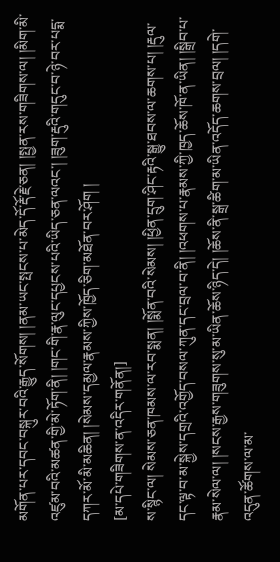མགོན་པར་དབང་བསྐུར་བའི་རྒྱུད་སོགས། །ནམ་ཡང་སྤངས་པ་མེད་དོ་རྡོ་རྗེ་ཅན། །སྤྱན་རས་གཟིགས་ལ། །མིག་མི་འཛུམ་བའི་མཚན་གྱི་མེ་ཏོག་ནི། །གང་གི་རྣ་ལུང་དཔྱངས་པའི་ཡིད་ཅན་ལའང་། །ཟུག་རྡུའི་གདུང་བ་ཉེ་བར་པདྨ་དཀར་མོ་མི་མཆིན། །སེམས་དམྱལ་རྣམས་ཀྱིས་ཁྱོད་ཅིག་མཐོན་བར་ཤོག །
[མ་དཔེ་གཟིགས་ན་འདིར་གནོན།]
ས་སྙིང་ལ། སེམས་ཅན་ཁམས་ལ་རབ་སྨན། །སྨོན་བའི་སེམས། །ཕྱིན་དྲུག་ཤིང་རྟའི་སྒྱུ་ཐབས་ལ་ཆགས་པ། །རྡུལ་དང་ལྟ་བ་མ་སྐྱེས་དགྲའི་འགྱོད་བསལ་ཀུན་དང་བྲལ་བ་ནི། །འཕགས་པ་རྣམས་ཀྱི་ཁྱད་ཆོས་ཁོ་ན་ཡིན། །སྒྲིབ་པ་རྣམ་སེལ་ལ། །སངས་རྒྱས་གཟུགས་སུ་མ་ཡིན་ཆོས་ཉིད་དེ། །ཆོས་ནི་སྒྲ་ཚིག་མ་ཡིན་འདོད་ཆགས་བྲལ། །དགེ་འདུན་ཚོགས་ལ་མ་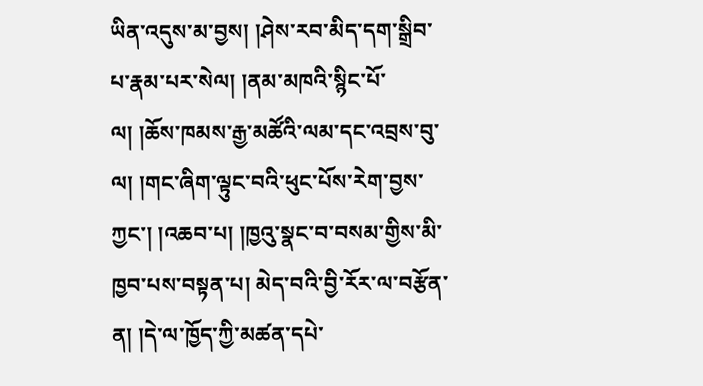ཡིན་འདུས་མ་བྱས། །ཤེས་རབ་མིད་དག་སྒྲིབ་པ་རྣམ་པར་སེལ། །ནམ་མཁའི་སྙིང་པོ་ལ། །ཆོས་ཁམས་རྒྱ་མཚོའི་ལམ་དང་འབྲས་བུ་ལ། །གང་ཞིག་ལྟུང་བའི་ཕུང་པོས་རེག་བྱས་ཀྱང་། །འཆབ་པ། །ཁྱའུ་སྣང་བ་བསམ་གྱིས་མི་ཁྱབ་པས་བསྟན་པ། མེད་བའི་བྱི་རོར་ལ་བརྩོན་ན། །དེ་ལ་ཁྱོད་ཀྱི་མཚན་དཔེ་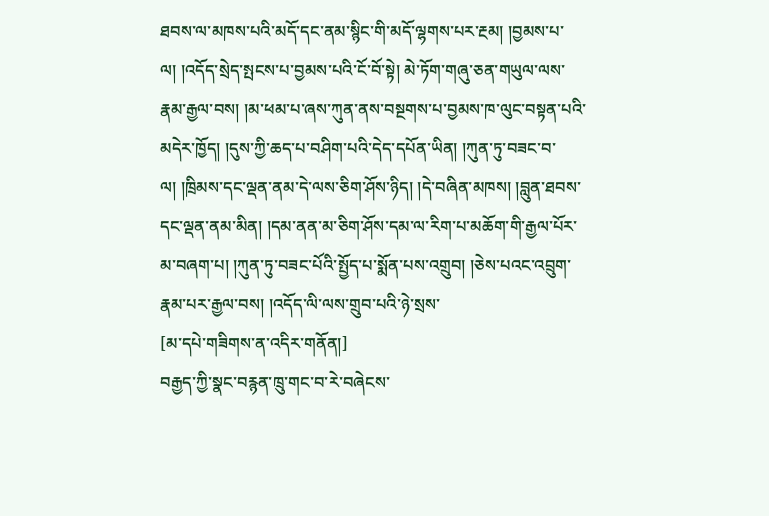ཐབས་ལ་མཁས་པའི་མདོ་དང་ནམ་སྙིང་གི་མདོ་ལྷགས་པར་རྔམ། །བྱམས་པ་ལ། །འདོད་སྲེད་སྤངས་པ་བྱམས་པའི་ངོ་བོ་སྟེ། མེ་ཏོག་གཞུ་ཅན་གཡུལ་ལས་རྣམ་རྒྱལ་བས། །མ་ཕམ་པ་ཞས་ཀུན་ནས་བསྔགས་པ་བྱམས་ཁ་ལུང་བསྟན་པའི་མདེར་ཁྱོད། །དུས་ཀྱི་ཆད་པ་བཤིག་པའི་དེད་དཔོན་ཡིན། །ཀུན་ཏུ་བཟང་བ་ལ། །ཁྲིམས་དང་ལྡན་ནམ་དེ་ལས་ཅིག་ཤོས་ཉིད། །དེ་བཞིན་མཁས། །བླུན་ཐབས་དང་ལྡན་ནམ་མིན། །དམ་ནན་མ་ཅིག་ཤོས་དམ་ལ་རིག་པ་མཆོག་གི་རྒྱལ་པོར་མ་བཞག་པ། །ཀུན་ཏུ་བཟང་པོའི་སྤྱོད་པ་སྨོན་པས་འགྲུབ། །ཅེས་པའང་འབྲུག་རྣམ་པར་རྒྱལ་བས། །འདོད་ལི་ལས་གྲུབ་པའི་ཉེ་སྲས་
[མ་དཔེ་གཟིགས་ན་འདིར་གནོན།]
བརྒྱད་ཀྱི་སྣང་བརྙན་ཁྲུ་གང་བ་རེ་བཞེངས་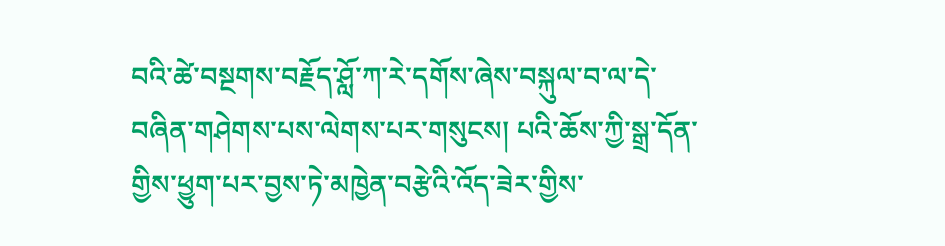བའི་ཚེ་བསྔགས་བརྗོད་ཤློ་ཀ་རེ་དགོས་ཞེས་བསྐུལ་བ་ལ་དེ་བཞིན་གཤེགས་པས་ལེགས་པར་གསུངས། པའི་ཆོས་ཀྱི་སྒྲ་དོན་གྱིས་ཕྱུག་པར་བྱས་ཏེ་མཁྱེན་བརྩེའི་འོད་ཟེར་གྱིས་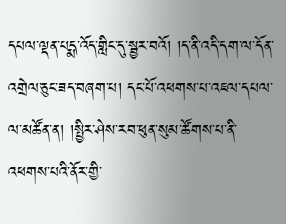དཔལ་ལྡན་པདྨ་འོད་གླིང་དུ་སྦྱར་བའོ། །ད་ནི་འདི་དག་ལ་དོན་འགྲེལ་ཅུང་ཟད་བཞག་པ། དང་པོ་འཕགས་པ་འཇལ་དཔལ་ལ་མཚོན་ན། །སྤྱིར་ཤེས་རབ་ཕུན་སུམ་ཚོགས་པ་ནི་འཕགས་པའི་ནོར་གྱི་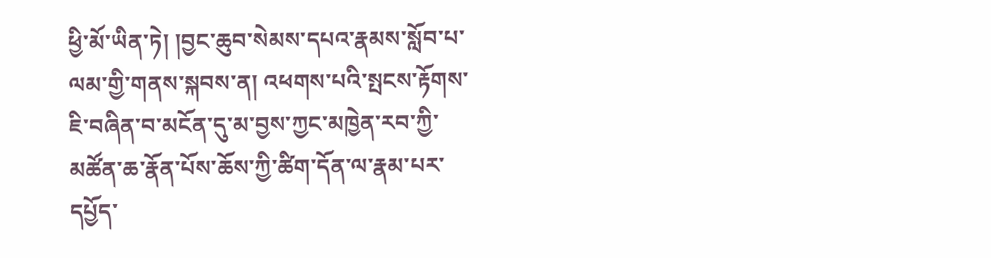ཕྱི་མོ་ཡིན་ཏེ། །བྱང་ཆུབ་སེམས་དཔའ་རྣམས་སློབ་པ་ལམ་གྱི་གནས་སྐབས་ན། འཕགས་པའི་སྤངས་རྟོགས་ཇི་བཞིན་བ་མངོན་དུ་མ་བྱས་ཀྱང་མཁྱེན་རབ་ཀྱི་མཚོན་ཆ་རྣོན་པོས་ཆོས་ཀྱི་ཚིག་དོན་ལ་རྣམ་པར་དཔྱོད་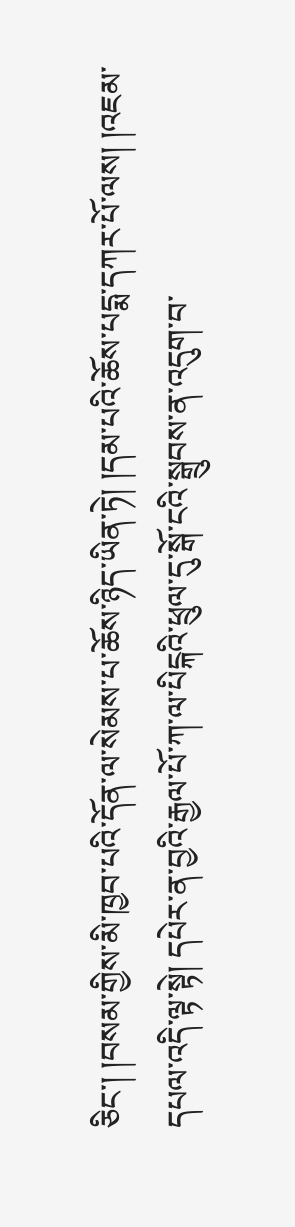ཅིང་། །བསམ་གྱིས་མི་ཁྱབ་པའི་དོན་ལ་སེམས་པ་ཆོས་ཉིད་ཡིན་ཏེ། །དམ་པའི་ཆོས་པདྨ་དཀར་པོ་ལས། །འཇམ་དཔལ་འདི་ལྟ་སྟེ། དཔེར་ན་བྱའི་རྒྱལ་པོ་ཀ་ལ་པིངྐའི་ཕྲུལ་དུ་སྒོ་ངའི་སྒྲུབས་ན་འདུག་བ་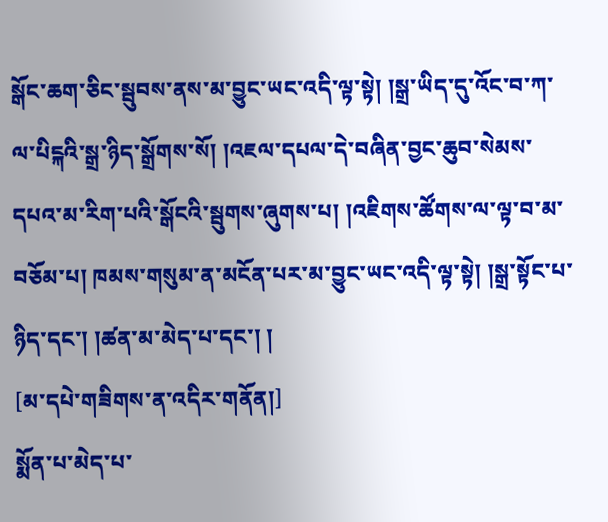སྒོང་ཆག་ཅིང་སྦུབས་ནས་མ་བྱུང་ཡང་འདི་ལྟ་སྟེ། །སྒྲ་ཡིད་དུ་འོང་བ་ཀ་ལ་པིངྐའི་སྒྲ་ཉིད་སྒྲོགས་སོ། །འཇལ་དཔལ་དེ་བཞིན་བྱང་ཆུབ་སེམས་དཔའ་མ་རིག་པའི་སྒོངའི་སྦུགས་ཞུགས་པ། །འཇིགས་ཚོགས་ལ་ལྟ་བ་མ་བཅོམ་པ། ཁམས་གསུམ་ན་མངོན་པར་མ་བྱུང་ཡང་འདི་ལྟ་སྟེ། །སྒྲ་སྟོང་པ་ཉིད་དང་། །ཚན་མ་མེད་པ་དང་། །
[མ་དཔེ་གཟིགས་ན་འདིར་གནོན།]
སྨོན་པ་མེད་པ་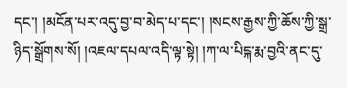དང་། །མངོན་པར་འདུ་བྱ་བ་མེད་པ་དང་། །སངས་རྒྱས་ཀྱི་ཆོས་ཀྱི་སྒྲ་ཉིད་སྒྲོགས་སོ། །འཇལ་དཔལ་འདི་ལྟ་སྟེ། །ཀ་ལ་པིངྐ་རྨ་བྱའི་ནང་དུ་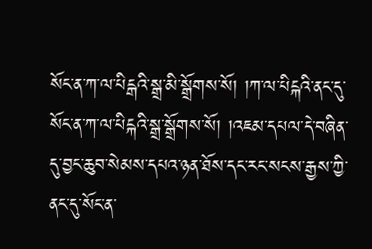སོང་ན་ཀ་ལ་པིངྒའི་སྒྲ་མི་སྒྲོགས་སོ། །ཀ་ལ་པིངྐའི་ནང་དུ་སོང་ན་ཀ་ལ་པིངྐའི་སྒྲ་སྒྲོགས་སོ། །འཇམ་དཔལ་དེ་བཞིན་དུ་བྱང་ཆུབ་སེམས་དཔའ་ཉན་ཐོས་དང་རང་སངས་རྒྱས་ཀྱི་ནང་དུ་སོང་ན་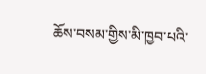ཆོས་བསམ་གྱིས་མི་ཁྱབ་པའི་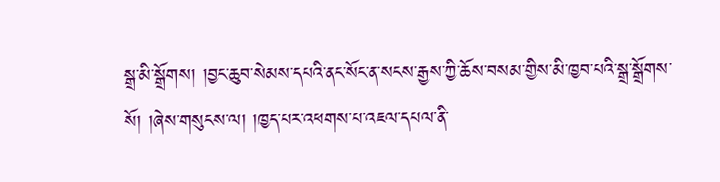སྒྲ་མི་སྒྲོགས། །བྱང་ཆུབ་སེམས་དཔའི་ནང་སོང་ན་སངས་རྒྱས་ཀྱི་ཆོས་བསམ་གྱིས་མི་ཁྱབ་པའི་སྒྲ་སྒྲོགས་སོ། །ཞེས་གསུངས་ལ། །ཁྱད་པར་འཕགས་པ་འཇལ་དཔལ་ནི་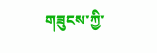གཟུངས་ཀྱི་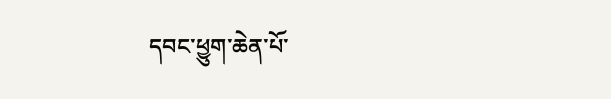དབང་ཕྱུག་ཆེན་པོ་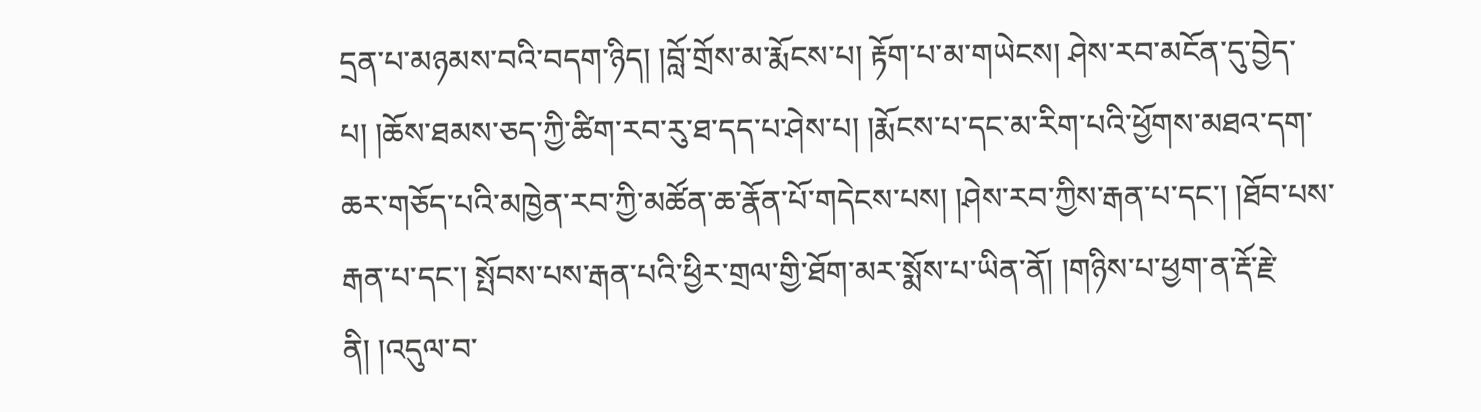དྲན་པ་མཉམས་བའི་བདག་ཉིད། །བློ་གྲོས་མ་རྨོངས་པ། རྟོག་པ་མ་གཡེངས། ཤེས་རབ་མངོན་དུ་བྱེད་པ། །ཆོས་ཐམས་ཅད་ཀྱི་ཚིག་རབ་རུ་ཐ་དད་པ་ཤེས་པ། །རྨོངས་པ་དང་མ་རིག་པའི་ཕྱོགས་མཐའ་དག་ཆར་གཅོད་པའི་མཁྱེན་རབ་ཀྱི་མཚོན་ཆ་རྣོན་པོ་གདེངས་པས། །ཤེས་རབ་ཀྱིས་རྒན་པ་དང་། །ཐོབ་པས་རྒན་པ་དང་། སྤོབས་པས་རྒན་པའི་ཕྱིར་གྲལ་གྱི་ཐོག་མར་སྨོས་པ་ཡིན་ནོ། །གཉིས་པ་ཕྱག་ན་རྡོ་རྗེ་ནི། །འདུལ་བ་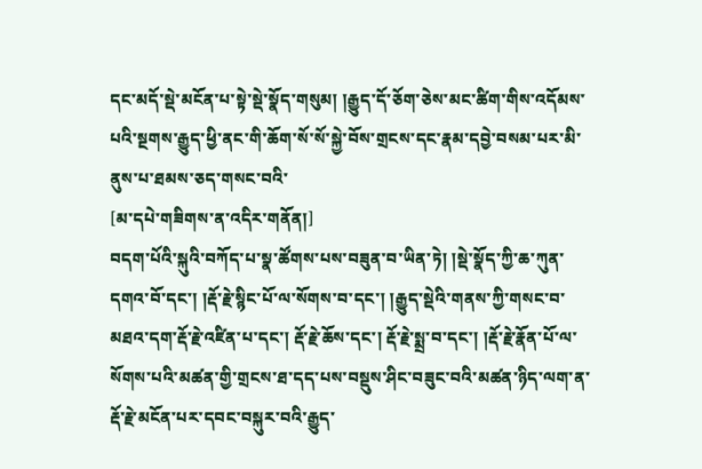དང་མདོ་སྡེ་མངོན་པ་སྟེ་སྡེ་སྣོད་གསུམ། །རྒྱུད་དོ་ཅོག་ཅེས་མང་ཚིག་གིས་འདོམས་པའི་སྔགས་རྒྱུད་ཕྱི་ནང་གི་ཆོག་སོ་སོ་སྐྱེ་བོས་གྲངས་དང་རྣམ་དབྱེ་བསམ་པར་མི་ནུས་པ་ཐམས་ཅད་གསང་བའི་
[མ་དཔེ་གཟིགས་ན་འདིར་གནོན།]
བདག་པོའི་སྐུའི་བཀོད་པ་སྣ་ཚོགས་པས་བཟུན་བ་ཡིན་ཏེ། །སྡེ་སྣོད་ཀྱི་ཆ་ཀུན་དགའ་བོ་དང་། །རྡོ་རྗེ་སྙིང་པོ་ལ་སོགས་བ་དང་། །རྒྱུད་སྡེའི་གནས་ཀྱི་གསང་བ་མཐའ་དག་རྡོ་རྗེ་འཛིན་པ་དང་། རྡོ་རྗེ་ཆོས་དང་། རྡོ་རྗེ་སྨྲ་བ་དང་། །རྡོ་རྗེ་རྣོན་པོ་ལ་སོགས་པའི་མཚན་གྱི་གྲངས་ཐ་དད་པས་བསྡུས་ཤིང་བཟུང་བའི་མཚན་ཉིད་ལག་ན་རྡོ་རྗེ་མངོན་པར་དབང་བསྐུར་བའི་རྒྱུད་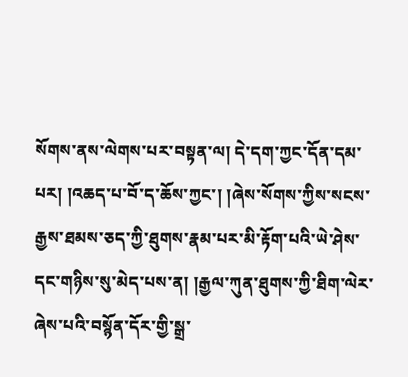སོགས་ནས་ལེགས་པར་བསྟན་ལ། དེ་དག་ཀྱང་དོན་དམ་པར། །འཆད་པ་བོ་ད་ཆོས་ཀྱང་། །ཞེས་སོགས་ཀྱིས་སངས་རྒྱས་ཐམས་ཅད་ཀྱི་ཐུགས་རྣམ་པར་མི་རྟོག་པའི་ཡེ་ཤེས་དང་གཉིས་སུ་མེད་པས་ན། །རྒྱལ་ཀུན་ཐུགས་ཀྱི་ཐིག་ལེར་ཞེས་པའི་བསྙོན་དོར་གྱི་སྒྲ་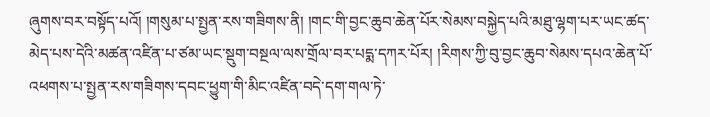ཞུགས་བར་བསྟོད་པའོ། །གསུམ་པ་སྤྱན་རས་གཟིགས་ནི། །གང་གི་བྱང་ཆུབ་ཆེན་པོར་སེམས་བསྐྱེད་པའི་མཐུ་ལྷག་པར་ཡང་ཚད་མེད་པས་དེའི་མཚན་འཛིན་པ་ཙམ་ཡང་སྡུག་བསྔལ་ལས་གྲོལ་བར་པདྨ་དཀར་པོར། །རིགས་ཀྱི་བུ་བྱང་ཆུབ་སེམས་དཔའ་ཆེན་པོ་འཕགས་པ་སྤྱན་རས་གཟིགས་དབང་ཕྱུག་གི་མིང་འཛིན་བདེ་དག་གལ་ཏེ་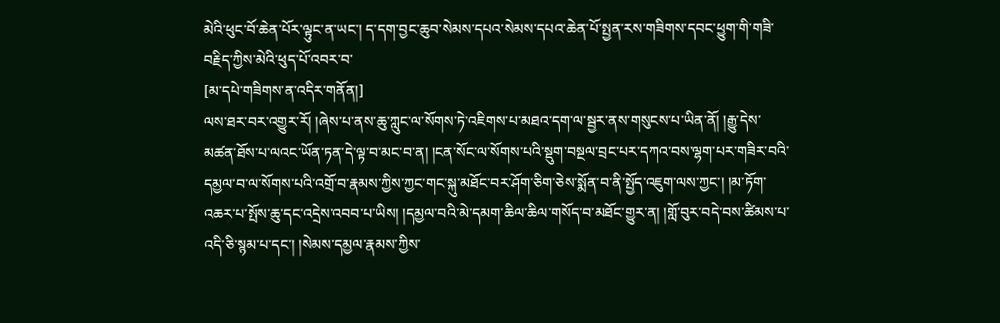མེའི་ཕུང་བོ་ཆེན་པོར་ལྟུང་ན་ཡང་། ད་དག་བྱང་ཆུབ་སེམས་དཔའ་སེམས་དཔའ་ཆེན་པོ་སྤྱན་རས་གཟིགས་དབང་ཕྱུག་གི་གཟི་བརྗིད་ཀྱིས་མེའི་ཕུད་པོ་འབར་བ་
[མ་དཔེ་གཟིགས་ན་འདིར་གནོན།]
ལས་ཐར་བར་འགྱུར་རོ། །ཞེས་པ་ནས་ཆུ་ཀླུང་ལ་སོགས་ཏེ་འཇིགས་པ་མཐའ་དག་ལ་སྦྱར་ནས་གསུངས་པ་ཡིན་ནོ། །རྒྱུ་དེས་མཚན་ཐོས་པ་ལའང་ཡོན་ཏན་དེ་ལྟ་བ་མང་བ་ན། །ངན་སོང་ལ་སོགས་པའི་སྡུག་བསྔལ་བྲང་པར་དཀའ་བས་ལྷག་པར་གཟིར་བའི་དམྱལ་བ་ལ་སོགས་པའི་འགྲོ་བ་རྣམས་ཀྱིས་ཀྱང་གང་སྐུ་མཐོང་བར་ཤོག་ཅིག་ཅེས་སྨོན་བ་ནི་སྤྱོད་འཇུག་ལས་ཀྱང་། །མ་ཏོག་འཆར་པ་སྤོས་ཆུ་དང་འདྲེས་འབབ་པ་ཡིས། །དམྱལ་བའི་མེ་དམག་ཆིལ་ཆིལ་གསོད་བ་མཐོང་གྱུར་ན། །གློ་བུར་བདེ་བས་ཚིམས་པ་འདི་ཅི་སྙམ་པ་དང་། །སེམས་དམྱལ་རྣམས་ཀྱིས་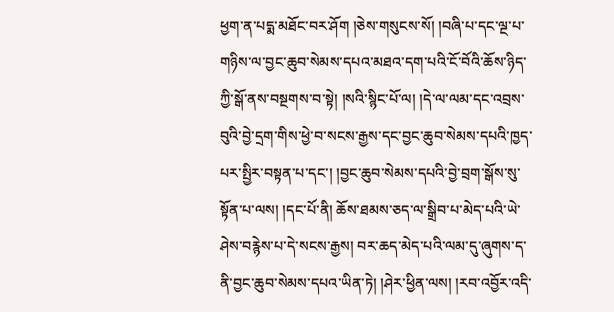ཕྱག་ན་པདྨ་མཐོང་བར་ཤོག །ཅེས་གསུངས་སོ། །བཞི་པ་དང་ལྔ་པ་གཉིས་ལ་བྱང་ཆུབ་སེམས་དཔའ་མཐའ་དག་པའི་ངོ་བོའི་ཆོས་ཉིད་ཀྱི་སྒོ་ནས་བསྔགས་བ་སྟེ། །སའི་སྙིང་པོ་ལ། །དེ་ལ་ལམ་དང་འབྲས་བུའི་བྱེ་དྲག་གིས་ཕྱེ་བ་སངས་རྒྱས་དང་བྱང་ཆུབ་སེམས་དཔའི་ཁྱད་པར་སྤྱིར་བསྟན་པ་དང་། །བྱང་ཆུབ་སེམས་དཔའི་བྱེ་བྲག་སྒོས་སུ་སྟོན་པ་ལས། །དང་པོ་ནི། ཆོས་ཐམས་ཅད་ལ་སྒྲིབ་པ་མེད་པའི་ཡེ་ཤེས་བརྙེས་པ་དེ་སངས་རྒྱས། བར་ཆད་མེད་པའི་ལམ་དུ་ཞུགས་ད་ནི་བྱང་ཆུབ་སེམས་དཔའ་ཡིན་ཏེ། །ཤེར་ཕྱིན་ལས། །རབ་འབྱོར་འདི་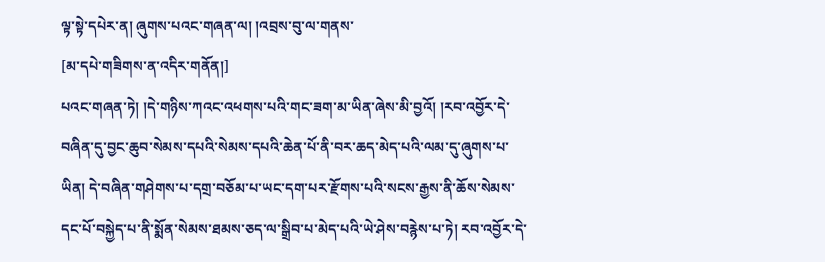ལྟ་སྟེ་དཔེར་ན། ཞུགས་པའང་གཞན་ལ། །འབྲས་བུ་ལ་གནས་
[མ་དཔེ་གཟིགས་ན་འདིར་གནོན།]
པའང་གཞན་ཏེ། །དེ་གཉིས་ཀའང་འཕགས་པའི་གང་ཟག་མ་ཡིན་ཞེས་མི་བྱའོ། །རབ་འབྱོར་དེ་བཞིན་དུ་བྱང་ཆུབ་སེམས་དཔའི་སེམས་དཔའི་ཆེན་པོ་ནི་བར་ཆད་མེད་པའི་ལམ་དུ་ཞུགས་པ་ཡིན། དེ་བཞིན་གཤེགས་པ་དགྲ་བཅོམ་པ་ཡང་དག་པར་རྫོགས་པའི་སངས་རྒྱས་ནི་ཆོས་སེམས་དང་པོ་བསྐྱེད་པ་ནི་སྨོན་སེམས་ཐམས་ཅད་ལ་སྒྲིབ་པ་མེད་པའི་ཡེ་ཤེས་བརྙེས་པ་ཏེ། རབ་འབྱོར་དེ་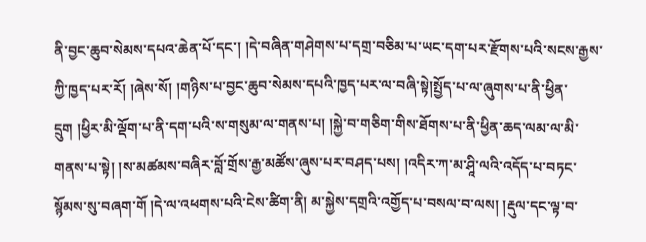ནི་བྱང་ཆུབ་སེམས་དཔའ་ཆེན་པོ་དང་། །དེ་བཞིན་གཤེགས་པ་དགྲ་བཅིམ་པ་ཡང་དག་པར་རྫོགས་པའི་སངས་རྒྱས་ཀྱི་ཁྱད་པར་རོ། །ཞེས་སོ། །གཉིས་པ་བྱང་ཆུབ་སེམས་དཔའི་ཁྱད་པར་ལ་བཞི་སྟེ།སྤྱོད་པ་ལ་ཞུགས་པ་ནི་ཕྱིན་དྲུག །ཕྱིར་མི་ལྡོག་པ་ནི་དག་པའི་ས་གསུམ་ལ་གནས་པ། །སྐྱེ་བ་གཅིག་གིས་ཐོགས་པ་ནི་ཕྱིན་ཆད་ལམ་ལ་མི་གནས་པ་སྟེ། །ས་མཚམས་བཞིར་བློ་གྲོས་རྒྱ་མཚོས་ཞུས་པར་བཤད་པས། །འདིར་ཀ་མ་ཤཱི་ལའི་འདོད་པ་བཏང་སྙོམས་སུ་བཞག་གོ །དེ་ལ་འཕགས་པའི་ངེས་ཚིག་ནི། མ་སྐྱེས་དགྲའི་འགྱོད་པ་བསལ་བ་ལས། །རྡུལ་དང་ལྟ་བ་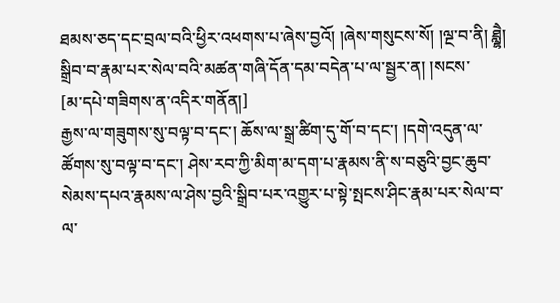ཐམས་ཅད་དང་བྲལ་བའི་ཕྱིར་འཕགས་པ་ཞེས་བྱའོ། །ཞེས་གསུངས་སོ། །ལྔ་བ་ནི། ཐླྷཻ། སྒྲིབ་བ་རྣམ་པར་སེལ་བའི་མཚན་གཞི་དོན་དམ་བདེན་པ་ལ་སྦྱར་ན། །སངས་
[མ་དཔེ་གཟིགས་ན་འདིར་གནོན།]
རྒྱས་ལ་གཟུགས་སུ་བལྟ་བ་དང་། ཆོས་ལ་སྒྲ་ཚིག་དུ་གོ་བ་དང་། །དགེ་འདུན་ལ་ཚོགས་སུ་བལྟ་བ་དང་། ཤེས་རབ་ཀྱི་མིག་མ་དག་པ་རྣམས་ནི་ས་བཅུའི་བྱང་ཆུབ་སེམས་དཔའ་རྣམས་ལ་ཤེས་བྱའི་སྒྲིབ་པར་འགྱུར་པ་སྟེ་སྤངས་ཤིང་རྣམ་པར་སེལ་བ་ལ་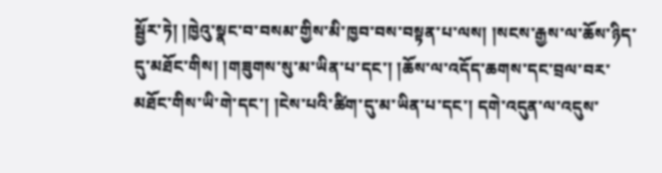སྦྱོར་ཏེ། །ཁྱེའུ་སྣང་བ་བསམ་གྱིས་མི་ཁྱབ་བས་བསྟན་པ་ལས། །སངས་རྒྱས་ལ་ཆོས་ཉིད་དུ་མཐོང་གིས། །གཟུགས་སུ་མ་ཡིན་པ་དང་། །ཆོས་ལ་འདོད་ཆགས་དང་བྲལ་བར་མཐོང་གིས་ཡི་གེ་དང་། །ངེས་པའི་ཚིག་དུ་མ་ཡིན་པ་དང་། དགེ་འདུན་ལ་འདུས་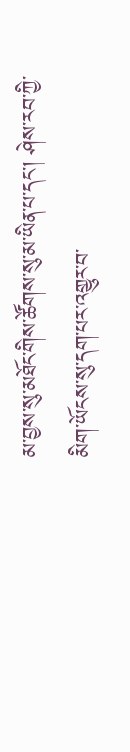མ་བྱས་སུ་མཐོང་གིས་ཚོགས་སུ་མ་ཡིན་པ་དང་། ཤེས་རབ་ཀྱི་མིག་ཡོངས་སུ་དག་པར་འགྱུར་བ་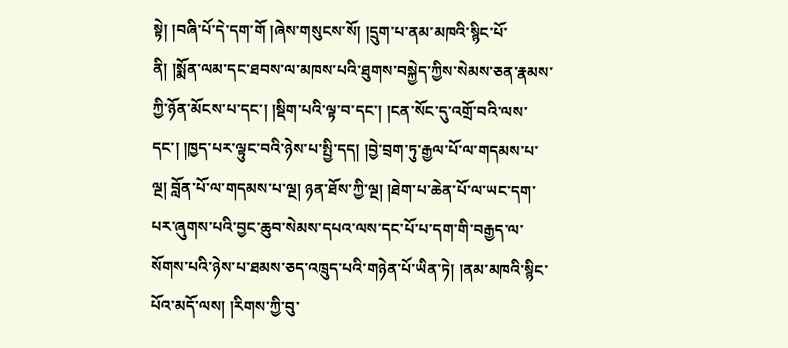སྟེ། །བཞི་པོ་དེ་དག་གོ །ཞེས་གསུངས་སོ། །དྲུག་པ་ནམ་མཁའི་སྙིང་པོ་ནི། །སྨོན་ལམ་དང་ཐབས་ལ་མཁས་པའི་ཐུགས་བསྐྱེད་ཀྱིས་སེམས་ཅན་རྣམས་ཀྱི་ཉོན་མོངས་པ་དང་། །སྡིག་པའི་ལྟ་བ་དང་། །ངན་སོང་དུ་འགྲོ་བའི་ལས་དང་། །ཁྱད་པར་ལྟུང་བའི་ཉེས་པ་སྤྱི་དད། །བྱེ་བྲག་ཏུ་རྒྱལ་པོ་ལ་གདམས་པ་ལྔ། བློན་པོ་ལ་གདམས་པ་ལྔ། ཉན་ཐོས་ཀྱི་ལྔ། །ཐེག་པ་ཆེན་པོ་ལ་ཡང་དག་པར་ཞུགས་པའི་བྱང་ཆུབ་སེམས་དཔའ་ལས་དང་པོ་པ་དག་གི་བརྒྱད་ལ་སོགས་པའི་ཉེས་པ་ཐམས་ཅད་འཁྲུད་པའི་གཉེན་པོ་ཡིན་ཏེ། །ནམ་མཁའི་སྙིང་པོའ་མདོ་ལས། །རིགས་ཀྱི་བུ་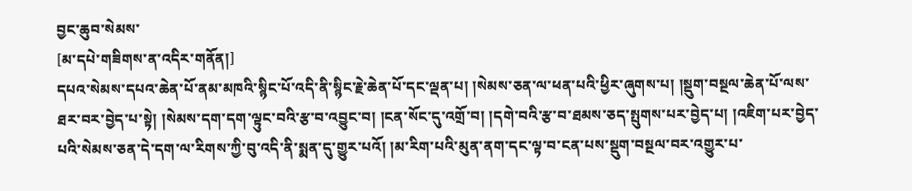བྱང་ཆུབ་སེམས་
[མ་དཔེ་གཟིགས་ན་འདིར་གནོན།]
དཔའ་སེམས་དཔའ་ཆེན་པོ་ནམ་མཁའི་སྙིང་པོ་འདི་ནི་སྙིང་རྗེ་ཆེན་པོ་དང་ལྡན་པ། །སེམས་ཅན་ལ་ཕན་པའི་ཕྱིར་ཞུགས་པ། །སྡུག་བསྔལ་ཆེན་པོ་ལས་ཐར་བར་བྱེད་པ་སྟེ། །སེམས་དག་དག་ལྟུང་བའི་རྩ་བ་འབྱུང་བ། །ངན་སོང་དུ་འགྲོ་བ། །དགེ་བའི་རྩ་བ་ཐམས་ཅད་སྤུགས་པར་བྱེད་པ། །འཇིག་པར་བྱེད་པའི་སེམས་ཅན་དེ་དག་ལ་རིགས་ཀྱི་བུ་འདི་ནི་སྨན་དུ་གྱུར་པའོ། །མ་རིག་པའི་མུན་ནག་དང་ལྟ་བ་ངན་པས་སྡུག་བསྔལ་བར་འགྱུར་པ་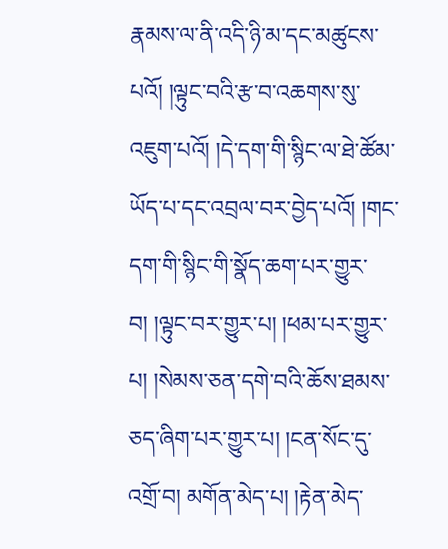རྣམས་ལ་ནི་འདི་ཉི་མ་དང་མཚུངས་པའོ། །ལྟུང་བའི་རྩ་བ་འཆགས་སུ་འཇུག་པའོ། །དེ་དག་གི་སྙིང་ལ་ཐེ་ཚོམ་ཡོད་པ་དང་འབྲལ་བར་བྱེད་པའོ། །གང་དག་གི་སྙིང་གི་སྣོད་ཆག་པར་གྱུར་བ། །ལྟུང་བར་གྱུར་པ། །ཕམ་པར་གྱུར་པ། །སེམས་ཅན་དགེ་བའི་ཆོས་ཐམས་ཅད་ཞིག་པར་གྱུར་པ། །ངན་སོང་དུ་འགྲོ་བ། མགོན་མེད་པ། །རྟེན་མེད་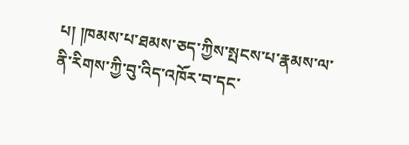པ། །ཁམས་པ་ཐམས་ཅད་ཀྱིས་སྤངས་པ་རྣམས་ལ་ནི་རིགས་ཀྱི་བུ་འིད་འཁོར་བ་དང་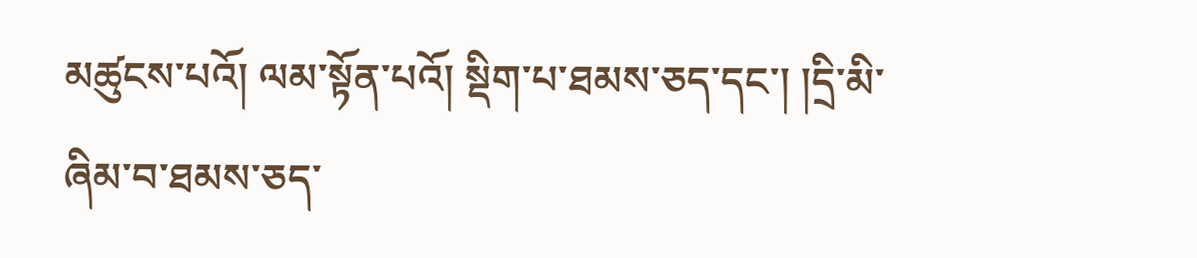མཚུངས་པའོ། ལམ་སྟོན་པའོ། སྡིག་པ་ཐམས་ཅད་དང་། །དྲི་མི་ཞིམ་བ་ཐམས་ཅད་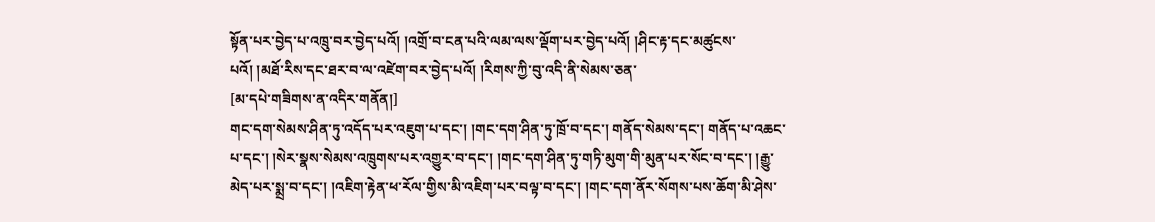སྟོན་པར་བྱེད་པ་འཁྲུ་བར་བྱེད་པའོ། །འགྲོ་བ་ངན་པའི་ལམ་ལས་ལྡོག་པར་བྱེད་པའོ། །ཤིང་རྟ་དང་མཚུངས་པའོ། །མཐོ་རིས་དང་ཐར་བ་ལ་འཛེག་བར་བྱེད་པའོ། །རིགས་ཀྱི་བུ་འདི་ནི་སེམས་ཅན་
[མ་དཔེ་གཟིགས་ན་འདིར་གནོན།]
གང་དག་སེམས་ཤིན་ཏུ་འདོད་པར་འཇུག་པ་དང་། །གང་དག་ཤིན་ཏུ་ཁྲོ་བ་དང་། གནོད་སེམས་དང་། གནོད་པ་འཆང་པ་དང་། །སེར་སྣས་སེམས་འཁྲུགས་པར་འགྱུར་བ་དང་། །གང་དག་ཤིན་ཏུ་གཏི་མུག་གི་མུན་པར་སོང་བ་དང་། །རྒྱུ་མེད་པར་སྨྲ་བ་དང་། །འཇིག་རྟེན་ཕ་རོལ་གྱིས་མི་འཇིག་པར་བལྟ་བ་དང་། །གང་དག་ནོར་སོགས་པས་ཆོག་མི་ཤེས་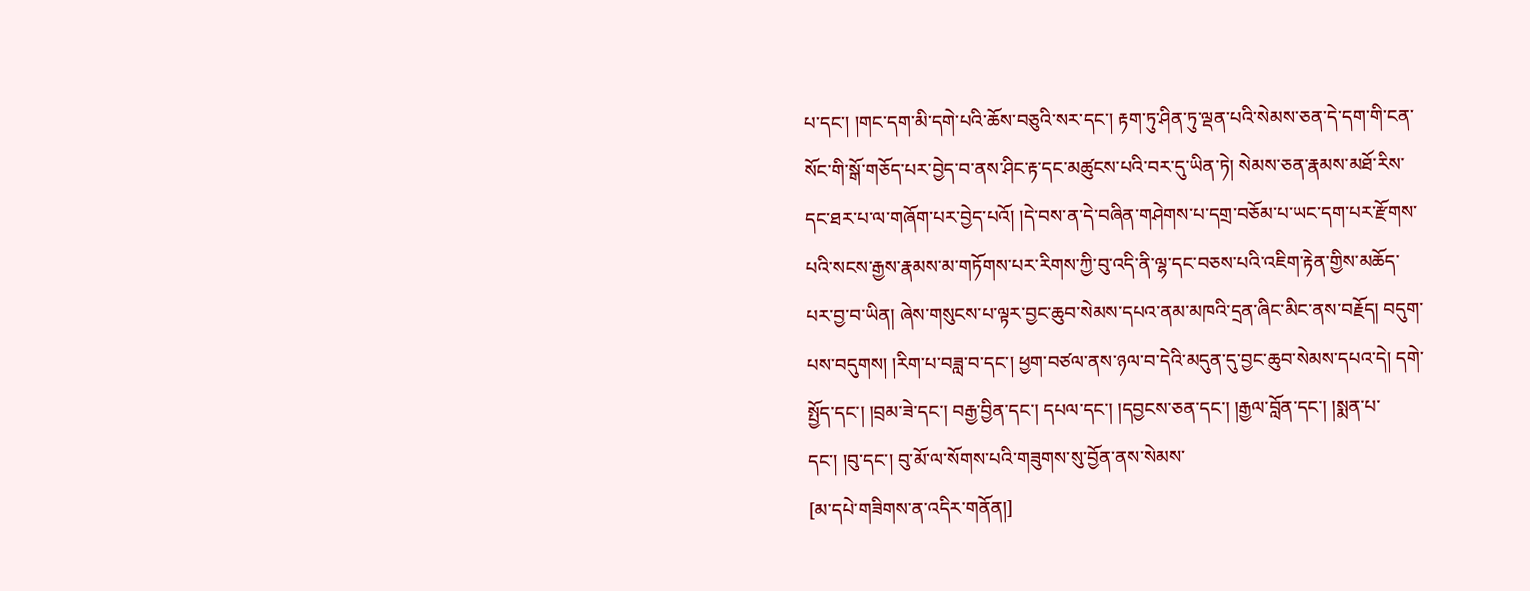པ་དང་། །གང་དག་མི་དགེ་པའི་ཆོས་བཅུའི་སར་དང་། རྟག་ཏུ་ཤིན་ཏུ་ལྡན་པའི་སེམས་ཅན་དེ་དག་གི་ངན་སོང་གི་སྒོ་གཅོད་པར་བྱེད་བ་ནས་ཤིང་རྟ་དང་མཚུངས་པའི་བར་དུ་ཡིན་ཏེ། སེམས་ཅན་རྣམས་མཐོ་རིས་དང་ཐར་པ་ལ་གཞོག་པར་བྱེད་པའོ། །དེ་བས་ན་དེ་བཞིན་གཤེགས་པ་དགྲ་བཅོམ་པ་ཡང་དག་པར་རྫོགས་པའི་སངས་རྒྱས་རྣམས་མ་གཏོགས་པར་རིགས་ཀྱི་བུ་འདི་ནི་ལྷ་དང་བཅས་པའི་འཇིག་རྟེན་གྱིས་མཆོད་པར་བྱ་བ་ཡིན། ཞེས་གསུངས་པ་ལྟར་བྱང་ཆུབ་སེམས་དཔའ་ནམ་མཁའི་དྲན་ཞིང་མིང་ནས་བརྗོད། བདུག་པས་བདུགས། །རིག་པ་བཟླ་བ་དང་། ཕྱག་བཙལ་ནས་ཉལ་བ་དེའི་མདུན་དུ་བྱང་ཆུབ་སེམས་དཔའ་དེ། དགེ་སྤྱོད་དང་། །བྲམ་ཟེ་དང་། བརྒྱ་བྱིན་དང་། དཔལ་དང་། །དབྱངས་ཅན་དང་། །རྒྱལ་བློན་དང་། །སྨན་པ་དང་། །བུ་དང་། བུ་མོ་ལ་སོགས་པའི་གཟུགས་སུ་བྱོན་ནས་སེམས་
[མ་དཔེ་གཟིགས་ན་འདིར་གནོན།]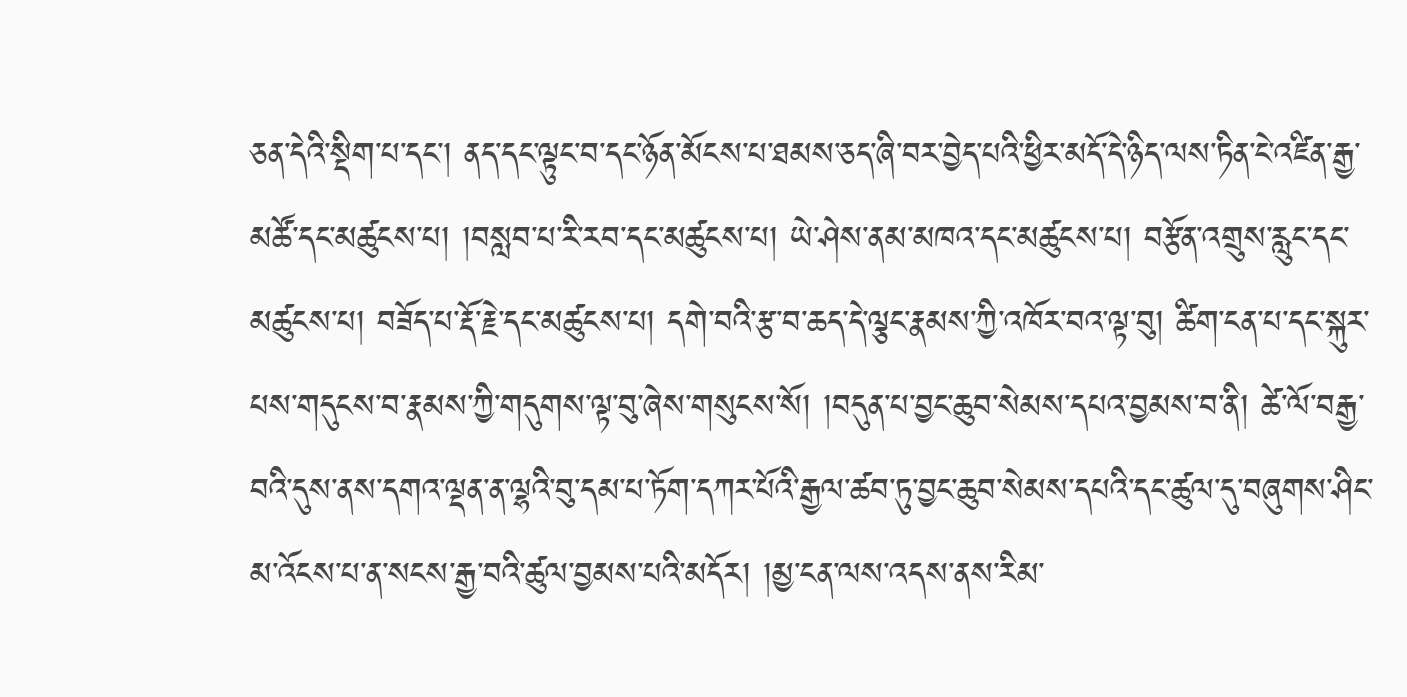ཅན་དེའི་སྡིག་པ་དང་། ནད་དང་ལྟུང་བ་དང་ཉོན་མོངས་པ་ཐམས་ཅད་ཞི་བར་བྱེད་པའི་ཕྱིར་མདོ་དེ་ཉིད་ལས་ཏིན་ངེ་འཛིན་རྒྱ་མཚོ་དང་མཚུངས་པ། །བསླབ་པ་རི་རབ་དང་མཚུངས་པ། ཡེ་ཤེས་ནམ་མཁའ་དང་མཚུངས་པ། བརྩོན་འགྲུས་རླུང་དང་མཚུངས་པ། བཟོད་པ་རྡོ་རྗེ་དང་མཚུངས་པ། དགེ་བའི་རྩ་བ་ཆད་དེ་ལྕང་རྣམས་ཀྱི་འཁོར་བའ་ལྟ་བུ། ཚིག་ངན་པ་དང་སྐུར་པས་གདུངས་བ་རྣམས་ཀྱི་གདུགས་ལྟ་བུ་ཞེས་གསུངས་སོ། །བདུན་པ་བྱང་ཆུབ་སེམས་དཔའ་བྱམས་བ་ནི། ཚེ་ལོ་བརྒྱ་བའི་དུས་ནས་དགའ་ལྡན་ན་ལྷའི་བུ་དམ་པ་ཏོག་དཀར་པོའི་རྒྱལ་ཚབ་ཏུ་བྱང་ཆུབ་སེམས་དཔའི་དང་ཚུལ་དུ་བཞུགས་ཤིང་མ་འོངས་པ་ན་སངས་རྒྱ་བའི་ཚུལ་བྱམས་པའི་མདོར། །མྱ་ངན་ལས་འདས་ནས་རིམ་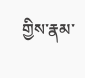གྱིས་རྣམ་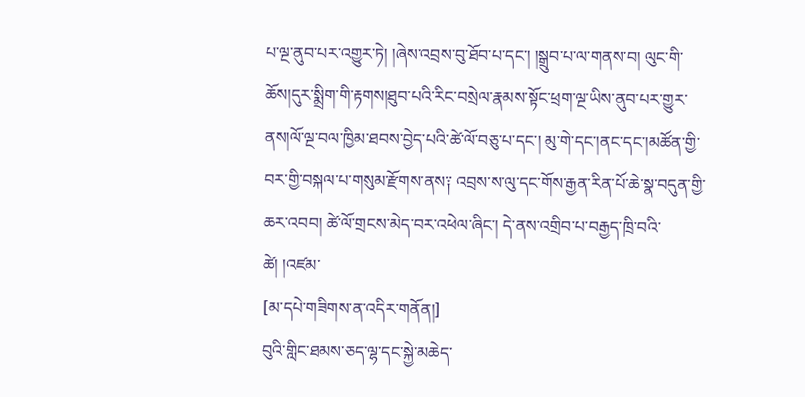པ་ལྔ་ནུབ་པར་འགྱུར་ཏེ། །ཞེས་འབྲས་བུ་ཐོབ་པ་དང་། །སྒྲུབ་པ་ལ་གནས་བ། ལུང་གི་ཆོས།དུར་སྨྲིག་གི་རྟགས།ཐུབ་པའི་རིང་བསྲེལ་རྣམས་སྟོང་ཕྲག་ལྔ་ཡིས་ནུབ་པར་གྱུར་ནས།ལོ་ལྔ་བལ་ཁྱིམ་ཐབས་བྱེད་པའི་ཚེ་ལོ་བཅུ་པ་དང་། མུ་གེ་དང་།ནང་དང་།མཚོན་གྱི་བར་གྱི་བསྐལ་པ་གསུམ་རྫོགས་ནས༑ འབྲས་ས་ལུ་དང་གོས་རྒྱན་རིན་པོ་ཆེ་སྣ་བདུན་གྱི་ཆར་འབབ། ཚེ་ལོ་གྲངས་མེད་བར་འཕེལ་ཞིང་། དེ་ནས་འགྲིབ་པ་བརྒྱད་ཁྲི་བའི་ཚེ། །འཛམ་
[མ་དཔེ་གཟིགས་ན་འདིར་གནོན།]
བུའི་གླིང་ཐམས་ཅད་ལྷ་དང་སྐྱེ་མཆེད་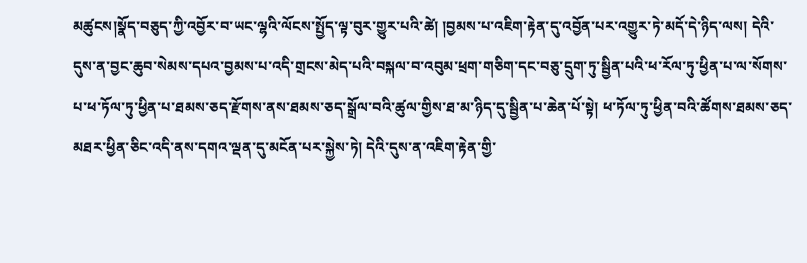མཚུངས།སྣོད་བཅུད་ཀྱི་འབྱོར་བ་ཡང་ལྷའི་ལོངས་སྤྱོད་ལྟ་བུར་གྱུར་པའི་ཚེ། །བྱམས་པ་འཇིག་རྟེན་དུ་འབྱོན་པར་འགྱུར་ཏེ་མདོ་དེ་ཉིད་ལས། དེའི་དུས་ན་བྱང་ཆུབ་སེམས་དཔའ་བྱམས་པ་འདི་གྲངས་མེད་པའི་བསྐལ་བ་འབུམ་ཕྲག་གཅིག་དང་བཅུ་དྲུག་ཏུ་སྦྱིན་པའི་ཕ་རོལ་ཏུ་ཕྱིན་པ་ལ་སོགས་པ་ཕ་ཏོལ་ཏུ་ཕྱིན་པ་ཐམས་ཅད་རྫོགས་ནས་ཐམས་ཅད་སྒྲོལ་བའི་ཚུལ་གྱིས་ཐ་མ་ཉིད་དུ་སྦྱིན་པ་ཆེན་པོ་སྟེ། ཕ་ཏོལ་ཏུ་ཕྱིན་བའི་ཚོགས་ཐམས་ཅད་མཐར་ཕྱིན་ཅིང་འདི་ནས་དགའ་ལྡན་དུ་མངོན་པར་སྐྱེས་ཏེ། དེའི་དུས་ན་འཇིག་རྟེན་གྱི་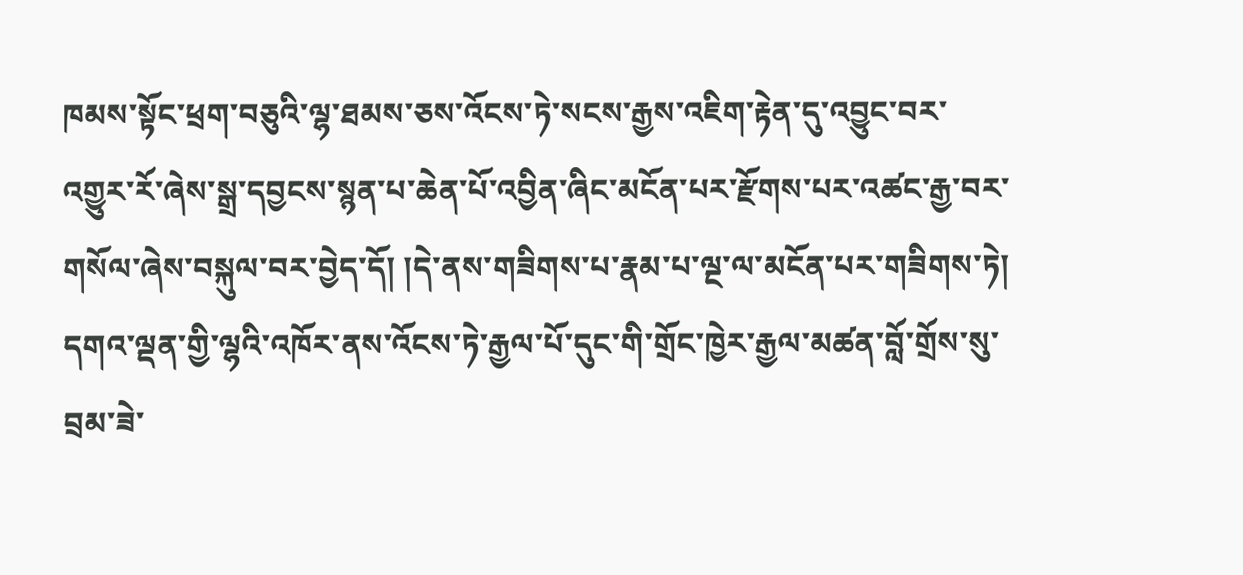ཁམས་སྟོང་ཕྲག་བཅུའི་ལྷ་ཐམས་ཅས་འོངས་ཏེ་སངས་རྒྱས་འཇིག་རྟེན་དུ་འབྱུང་བར་འགྱུར་རོ་ཞེས་སྒྲ་དབྱངས་སྙན་པ་ཆེན་པོ་འབྱིན་ཞིང་མངོན་པར་རྫོགས་པར་འཚང་རྒྱ་བར་གསོལ་ཞེས་བསྐུལ་བར་བྱེད་དོ། །དེ་ནས་གཟིགས་པ་རྣམ་པ་ལྔ་ལ་མངོན་པར་གཟིགས་ཏེ། དགའ་ལྡན་གྱི་ལྷའི་འཁོར་ནས་འོངས་ཏེ་རྒྱལ་པོ་དུང་གི་གྲོང་ཁྱེར་རྒྱལ་མཚན་བློ་གྲོས་སུ་བྲམ་ཟེ་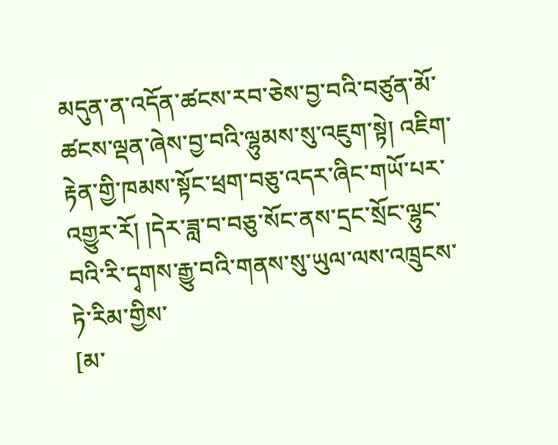མདུན་ན་འདོན་ཚངས་རབ་ཅེས་བྱ་བའི་བཙུན་མོ་ཚངས་ལྡན་ཞེས་བྱ་བའི་ལྷུམས་སུ་འཇུག་སྟེ། འཇིག་རྟེན་གྱི་ཁམས་སྟོང་ཕྲག་བཅུ་འདར་ཞིང་གཡོ་པར་འགྱུར་རོ། །དེར་ཟླ་བ་བཅུ་སོང་ནས་དྲང་སྲོང་ལྷུང་བའི་རི་དྭགས་རྒྱུ་བའི་གནས་སུ་ཡུལ་ལས་འཁྲུངས་ཏེ་རིམ་གྱིས་
[མ་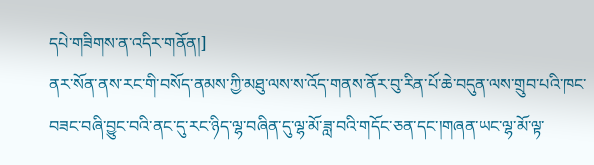དཔེ་གཟིགས་ན་འདིར་གནོན།]
ནར་སོན་ནས་རང་གི་བསོད་ནམས་ཀྱི་མཐུ་ལས་ས་འོད་གནས་ནོར་བུ་རིན་པོ་ཆེ་བདུན་ལས་གྲུབ་པའི་ཁང་བཟང་བཞི་བྱུང་བའི་ནང་དུ་རང་ཉིད་ལྷ་བཞིན་དུ་ལྷ་མོ་ཟླ་བའི་གདོང་ཅན་དང་།གཞན་ཡང་ལྷ་མོ་ལྟ་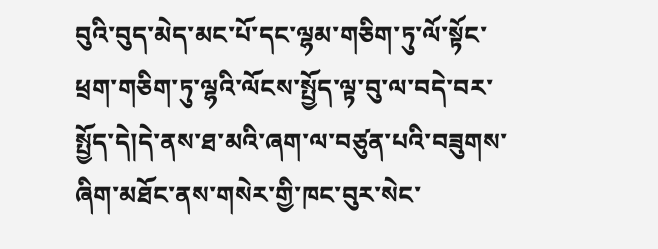བུའི་བུད་མེད་མང་པོ་དང་ལྷམ་གཅིག་ཏུ་ལོ་སྟོང་ཕྲག་གཅིག་ཏུ་ལྷའི་ལོངས་སྤྱོད་ལྟ་བུ་ལ་བདེ་བར་སྤྱོད་དེ།དེ་ནས་ཐ་མའི་ཞག་ལ་བཙུན་པའི་བཟུགས་ཞིག་མཐོང་ནས་གསེར་གྱི་ཁང་བུར་སེང་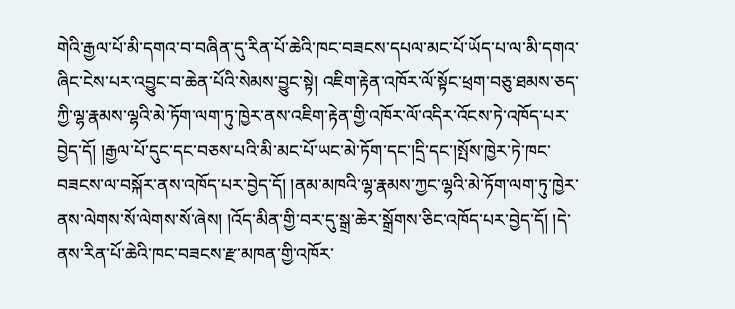གེའི་རྒྱལ་པོ་མི་དགའ་བ་བཞིན་དུ་རིན་པོ་ཆེའི་ཁང་བཟངས་དཔལ་མང་པོ་ཡོད་པ་ལ་མི་དགའ་ཞིང་ངེས་པར་འབྱུང་བ་ཆེན་པོའི་སེམས་བྱུང་སྟེ། འཇིག་རྟེན་འཁོར་ལོ་སྟོང་ཕྲག་བཅུ་ཐམས་ཅད་ཀྱི་ལྷ་རྣམས་ལྷའི་མེ་ཏོག་ལག་ཏུ་ཁྱེར་ནས་འཇིག་རྟེན་གྱི་འཁོར་ལོ་འདིར་འོངས་ཏེ་འཁོད་པར་བྱེད་དོ། །རྒྱལ་པོ་དུང་དང་བཅས་པའི་མི་མང་པོ་ཡང་མེ་ཏོག་དང་།དྲི་དང་།སྤོས་ཁྱེར་ཏེ་ཁང་བཟངས་ལ་བསྐོར་ནས་འཁོད་པར་བྱེད་དོ། །ནམ་མཁའི་ལྷ་རྣམས་ཀྱང་ལྷའི་མེ་ཏོག་ལག་ཏུ་ཁྱེར་ནས་ལེགས་སོ་ལེགས་སོ་ཞེས། །འོད་མིན་གྱི་བར་དུ་སྒྲ་ཆེར་སྒྲོགས་ཅིང་འཁོད་པར་བྱེད་དོ། །དེ་ནས་རིན་པོ་ཆེའི་ཁང་བཟངས་རྫ་མཁན་གྱི་འཁོར་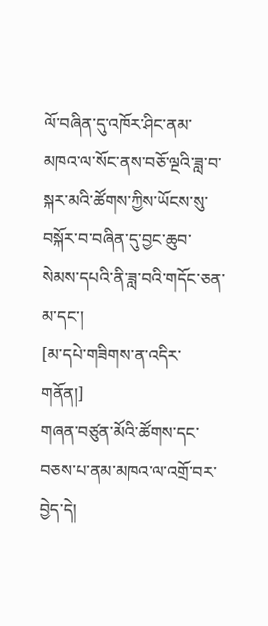ལོ་བཞིན་དུ་འཁོར་ཤིང་ནམ་མཁའ་ལ་སོང་ནས་བཅོ་ལྔའི་ཟླ་བ་སྐར་མའི་ཚོགས་ཀྱིས་ཡོངས་སུ་བསྐོར་བ་བཞིན་དུ་བྱང་ཆུབ་སེམས་དཔའི་ནི་ཟླ་བའི་གདོང་ཅན་མ་དང་།
[མ་དཔེ་གཟིགས་ན་འདིར་གནོན།]
གཞན་བཙུན་མོའི་ཚོགས་དང་བཅས་པ་ནམ་མཁའ་ལ་འགྲོ་བར་བྱེད་དེ།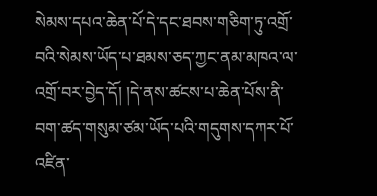སེམས་དཔའ་ཆེན་པོ་དེ་དང་ཐབས་གཅིག་ཏུ་འགྲོ་བའི་སེམས་ཡོད་པ་ཐམས་ཅད་ཀྱང་ནམ་མཁའ་ལ་འགྲོ་བར་བྱེད་དོ། །དེ་ནས་ཚངས་པ་ཆེན་པོས་ནི་བག་ཚད་གསུམ་ཙམ་ཡོད་པའི་གདུགས་དཀར་པོ་འཛིན་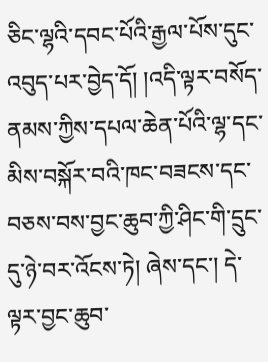ཅིང་ལྷའི་དབང་པོའི་རྒྱལ་པོས་དུང་འབུད་པར་བྱེད་དོ། །འདི་ལྟར་བསོད་ནམས་ཀྱིས་དཔལ་ཆེན་པོའི་ལྷ་དང་མིས་བསྐོར་བའི་ཁང་བཟངས་དང་བཅས་བས་བྱང་ཆུབ་ཀྱི་ཤིང་གི་དྲུང་དུ་ཉེ་བར་འོངས་ཏེ། ཞེས་དང་། དེ་ལྟར་བྱང་ཆུབ་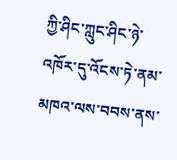ཀྱི་ཤིང་ཀླུང་ཤིང་ཉེ་འཁོར་དུ་འོངས་ཏེ་ནམ་མཁའ་ལས་བབས་ནས་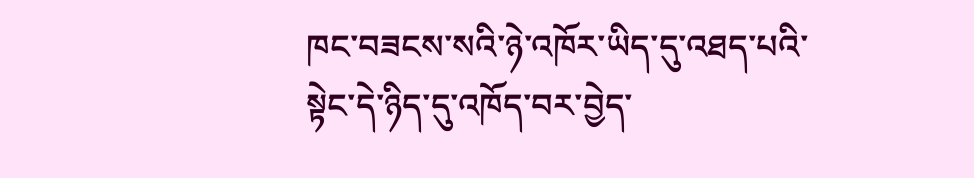ཁང་བཟངས་སའི་ཉེ་འཁོར་ཡིད་དུ་འཐད་པའི་སྟེང་དེ་ཉིད་དུ་འཁོད་བར་བྱེད་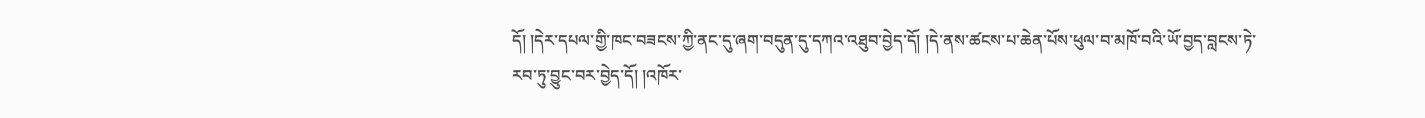དོ། །དེར་དཔལ་གྱི་ཁང་བཟངས་ཀྱི་ནང་དུ་ཞག་བདུན་དུ་དཀའ་འཐུབ་བྱེད་དོ། །དེ་ནས་ཚངས་པ་ཆེན་པོས་ཕུལ་བ་མཁོ་བའི་ཡོ་བྱད་བླངས་ཏེ་རབ་ཏུ་བྱུང་བར་བྱེད་དོ། །འཁོར་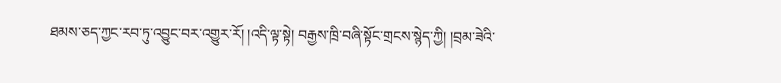ཐམས་ཅད་ཀྱང་རབ་ཏུ་འབྱུང་བར་འགྱུར་རོ། །འདི་ལྟ་སྟེ། བརྒྱས་ཁྲི་བཞི་སྟོང་གྲངས་སྙེད་ཀྱི། །བྲམ་ཟེའི་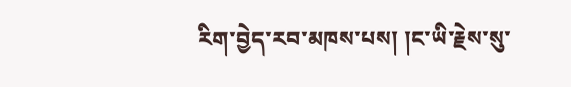རིག་བྱེད་རབ་མཁས་པས། །ང་ཡི་རྗེས་སུ་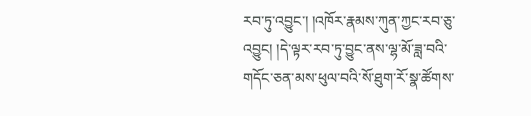རབ་ཏུ་འབྱུང་། །འཁོར་རྣམས་ཀུན་ཀྱང་རབ་ཅུ་འབྱུང། །དེ་ལྟར་རབ་ཏུ་བྱུང་ནས་ལྷ་མོ་ཟླ་བའི་གདོང་ཅན་མས་ཕུལ་བའི་སོ་ཐུག་རོ་སྣ་ཚོགས་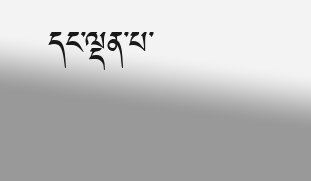དང་ལྡན་པ་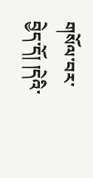གསོལ་བར་བྱེད་དོ། །དེའི་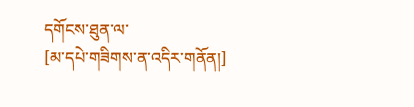དགོངས་ཐུན་ལ་
[མ་དཔེ་གཟིགས་ན་འདིར་གནོན།]